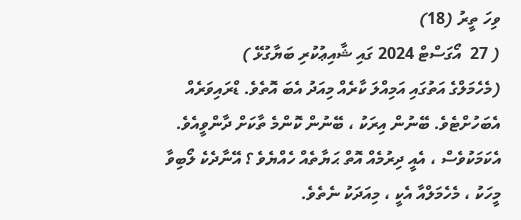ވިހަ ތީރު (18)
( 27  އޯގަސްޓް 2024 ގައި ޝާއިޢުކުރި ބަޔާގުޅޭ )
(މެހެމަލްގެ އަތުގައި އަމިއްލަ ކާރެއް މިއަދު އެބަ އޮތެވެ. ޑްރައިވަރެއް އެބަހުށްޓެވެ. ބޭނުން އިރަކު ، ބޭނުން ކޮންމެ ތާކަށް ދާންވީއެވެ. އެކަމަކުވެސް ، އެއީ ދިރުމެއް އޮތް ޙަޔާތެއް ހެއްޔެވެ ؟ އޭނާދެކެ ލޯބިވާ މީހަކު ، މެހެމަލްއާ އެކީ ، މިއަދަކު ނެތެވެ.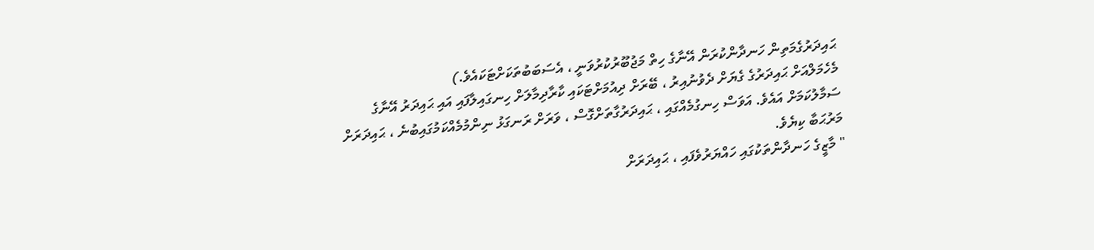ޙައިދަރުގެމަތިން ހަނދާންކުރަން އޭނާގެ ހިތް މަޖުބޫރުކުރުވަނީ ، އެސަބަބުތަކަށްޓަކައެވެ.)
މެހެމަލްއަށް ޙައިދަރުގެ ގެޔަށް ދެވުނުއިރު ، ބޭރަށް ދިއުމަށްޓަކައި ކާރާދިމާލަށް ހިނގައިލާފައި އައި ޙައިދަރު އޭނާގެ ސަމާލުކަމަށް އައެވެ. އަވަސް ހިނގުމެއްގައި ، ޙައިދަރުގާތަށްގޮސް ، ވަރަށް ރަނގަޅު ނިންމުމެއްކަމުގައިބުނެ ، ޙައިދަރަށް މަރުޙަބާ ކިޔެވެ.
" މާޒީގެ ހަނދާންތަކުގައި ހައްޔަރުވެފައި ، ޙައިދަރަށް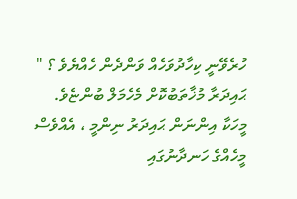ހުރެވޭނީ ކިހާދުވަހެއް ވަންދެން ހެއްޔެވެ ؟ " ޙައިދަރާ މުޚާތަބުކޮށް މެހެމަލް ބުންޏެވެ.
މީހަކާ އިންނަން ޙައިދަރު ނިންމީ ، އެއްވެސް މީހެއްގެ ހަނދާނުގައި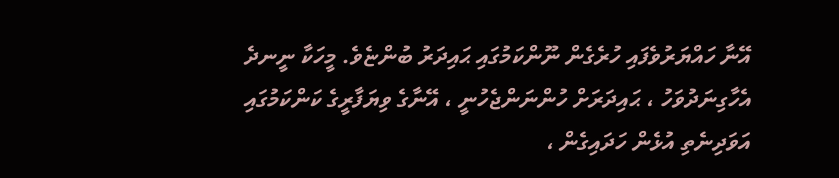އޭނާ ހައްޔަރުވެފައި ހުރެގެން ނޫންކަމުގައި ޙައިދަރު ބުންޏެވެ. މީހަކާ ނީނދެ އެހާގިނަދުވަހު ، ޙައިދަރަށް ހުންނަންޖެހުނީ ، އޭނާގެ ވިޔަފާރީގެ ކަންކަމުގައި އަވަދިނެތި އުޅެން ހަދައިގެން ،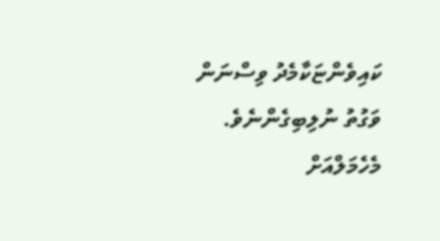ކައިވެންޏަކާމެދު ވިސްނަން ވަގުތު ނުލިބިގެންނެވެ.
މެހެމަލްއަށް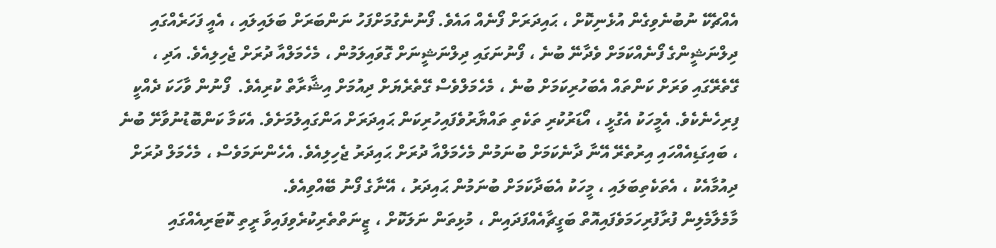އެއްޗެކޭ ނުބުނެވިގެން އުޅެނިކޮށް ، ޙައިދަރަށް ފޯނެއް އައެވެ. ފޯނުނެގުމަށްފަހު ނަންބަރަށް ބަލައިލައި ، އެއީ ފަހަރެއްގައި ދިލްނަޝީންގެ ފޯނެއްކަމަށް ވެދާނޭ ބުނެ ، ފޯނުނަގައި ދިލްނަޝީނަށް ގޮވައިލަމުން ، މެހެމަލްއާ ދުރަށް ޖެހިލިއެވެ. އަދި ، ގޭތެރޭގައި ވަރަށް ކަންތައް އެބަހުރިކަމަށް ބުނެ ، މެހެމަލްވެސް ގޭތެރެޔަށް ދިއުމަށް އިޝާރާތް ކުރިއެވެ.  ފޯނުން ވާހަކަ ދެއްކީ ފިރިހެނެކެވެ. އެމީހަކު އެގުޅީ ، އޯޑަރުކުރި ތަކެތި ތައްޔާރުވެފައިހުރިކަން ޙައިދަރަށް އަންގައިލުމަށެވެ. އެކަމާ ކަންބޮޑުނުވާށޭ ބުނެ ، ބައިގަޑިއެއްހައި އިރުތެރޭ އޭނާ ދާނެކަމަށް ބުނަމުން މެހެމަލްއާ ދުރަށް ޙައިދަރު ޖެހިލިއެވެ. އެހެންނަމަވެސް ، މެހެމަލް ދުރަށް ދިއުމާއެކު ، އެތަކެތިބަލައި ، މީހަކު އެބަދާކަމަށް ބުނަމުން ޙައިދަރު ، އޭނާގެ ފޯނު ބޭއްވިއެވެ.
މާމެލާމެލިން ފުރާފުރިހަމަވެފައިއޮތް ބަގީޗާއެއްފަދައިން ، މުޅިތަން ނަލަކޮށް ، ޒީނަތްތެރިކުރެވިފައިވާ ރީތި ކޮޓަރިއެއްގައި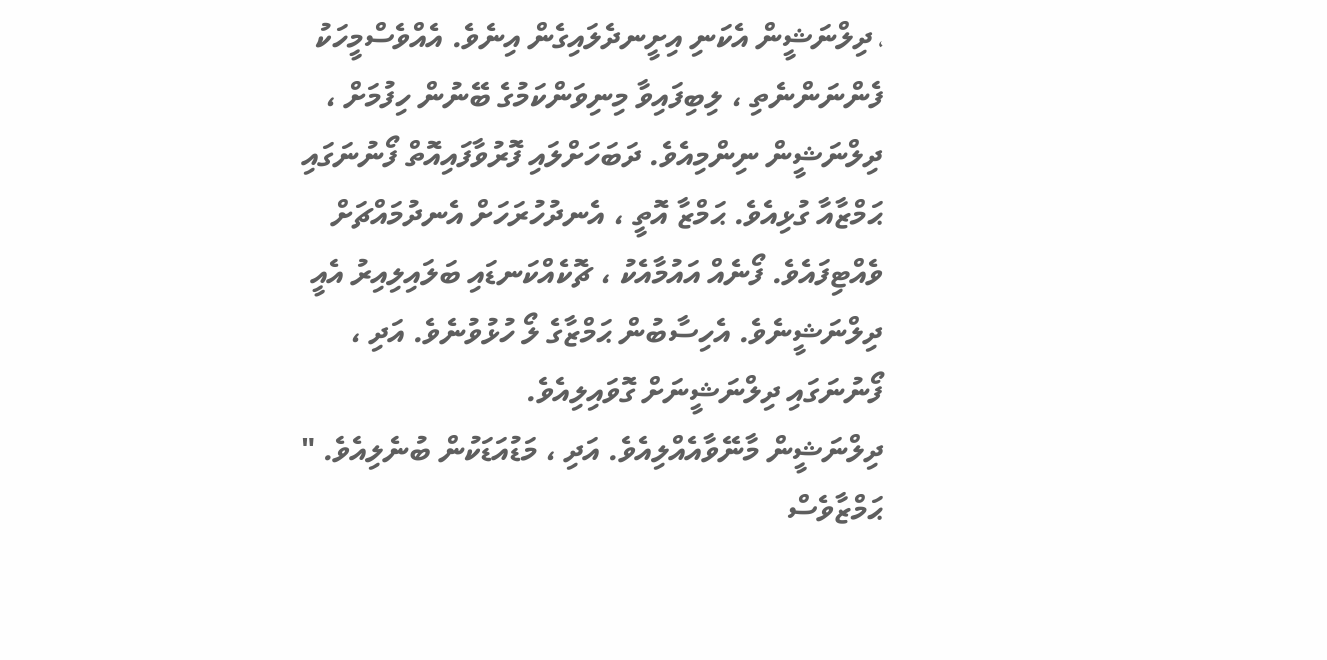، ދިލްނަޝީން އެކަނި އިށީނދެލައިގެން އިނެވެ. އެއްވެސްމީހަކު ފެންނަންނެތި ، ލިބިފައިވާ މިނިވަންކަމުގެ ބޭނުން ހިފުމަށް ، ދިލްނަޝީން ނިންމިއެވެ. ދަބަހަށްލައި ފޮރުވާފައިއޮތް ފޯނުނަގައި ޙަމްޒާއާ ގުޅިއެވެ. ޙަމްޒާ އޮތީ ، އެނދުހުރަހަށް އެނދުމައްޗަށް ވެއްޓިފައެވެ. ފޯނެއް އައުމާއެކު ، ޗޮކެއްކަނޑައި ބަލައިލިއިރު އެއީ ދިލްނަޝީނެވެ. އެހިސާބުން ޙަމްޒާގެ ލޯ ހުޅުވުނެވެ. އަދި ، ފޯނުނަގައި ދިލްނަޝީނަށް ގޮވައިލިއެވެ.
ދިލްނަޝީން މާނޭވާއެއްލިއެވެ. އަދި ، މަޑުއަޑަކުން ބުނެލިއެވެ. " ޙަމްޒާވެސް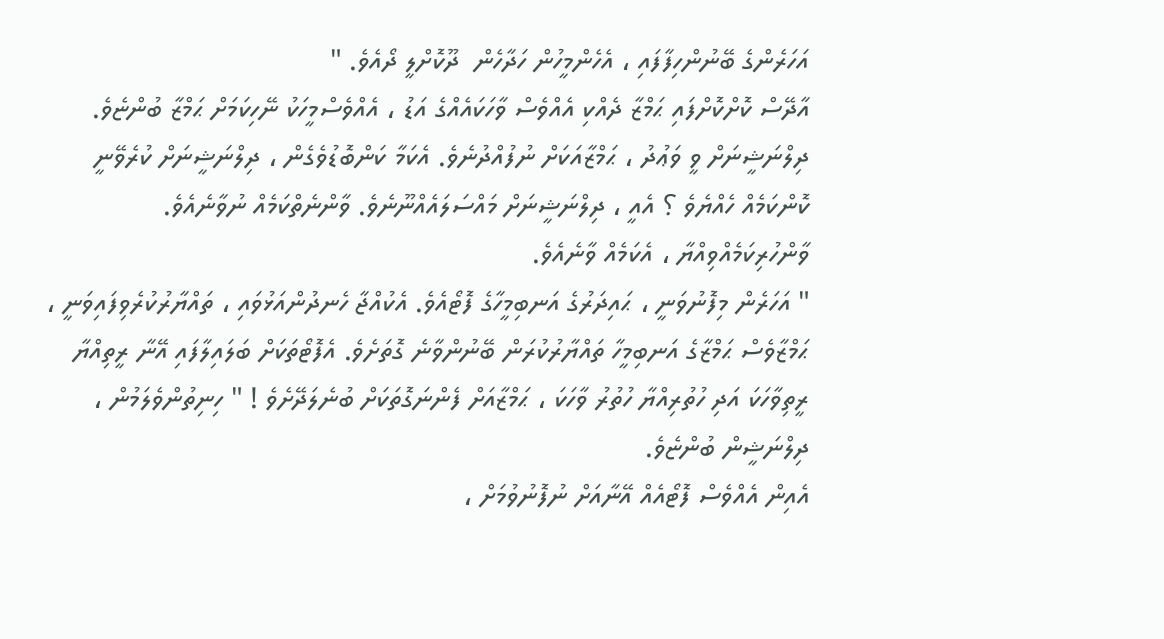އަހަރެންގެ ބޭނުންހިފާފައި ، އެހެންމީހުން ހަދާހެން  ދޫކޮށްލީ ދޯއެވެ. "
އާދޭސް ކޮށްކޮށްފައި ޙަމްޒާ ދެއްކި އެއްވެސް ވާހަކައެއްގެ އަޑު ، އެއްވެސްމީހަކު ނޭހިކަމަށް ޙަމްޒާ ބުންޏެވެ. ދިލްނަޝީނަށް ވީ ވަޢުދު ، ޙަމްޒާއަކަށް ނުފުއްދުނެވެ. އެކަމާ ކަންބޮޑުވެގެން ، ދިލްނަޝީނަށް ކުރެވޭނީ ކޮންކަމެއް ހެއްޔެވެ ؟ އެއީ ، ދިލްނަޝީނަށް މައްސަލައެއްނޫނެވެ. ވާންނެތްކަމެއް ނުވާނެއެވެ. ވާންހުރިކަމެއްވިއްޔާ ، އެކަމެއް ވާނެއެވެ.
" އަހަރެން މިފޮނުވަނީ ، ޙައިދަރުގެ އަނބިމީހާގެ ފޮޓޯއެވެ. އެކުއްޖާ ހެނދުންއަޅުވައި ، ތައްޔާރުކުރެވިފައިވަނީ ، ޙަމްޒާވެސް ޙަމްޒާގެ އަނބިމީހާ ތައްޔާރުކުރަން ބޭނުންވާނެ ގޮތަށެވެ. އެފޮޓޯތަކަށް ބަލައިލާފައި އޭނާ ރީތިއްޔާ ރީތިވާހަކަ އަދި ހުތުރިއްޔާ ހުތުރު ވާހަކަ ، ޙަމްޒާއަށް ފެންނަގޮތަކަށް ބުނެލަދޭށެވެ ! " ހިނިތުންވެލަމުން ، ދިލްނަޝީން ބުންޏެވެ.
އެއިން އެއްވެސް ފޮޓޯއެއް އޭނާއަށް ނުފޮނުވުމަށް ،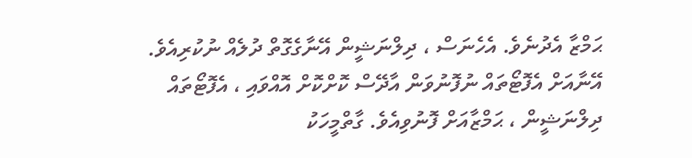ޙަމްޒާ އެދުނެވެ. އެހެނަސް ، ދިލްނަޝީން އޭނާގެގޮތް ދުލެއް ނުކުރިއެވެ. އޭނާއަށް އެފޮޓޯތައް ނުފޮނުވަން އާދޭސް ކޮށްކޮށް އޮއްވައި ، އެފޮޓޯތައް ދިލްނަޝީން ، ޙަމްޒާއަށް ފޮނުވިއެވެ. ގާތްމީހަކު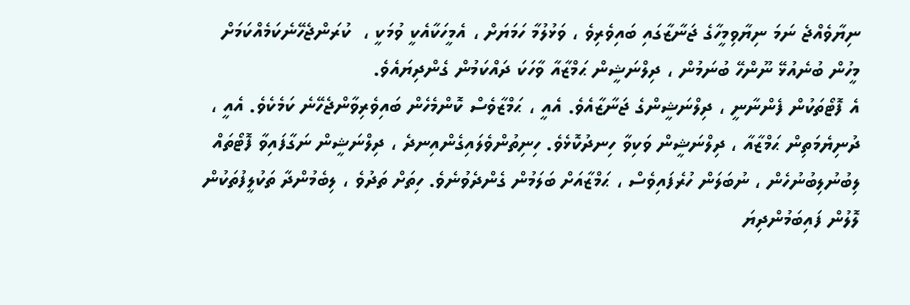ނިޔާވެއްޖެ ނަމަ ނިޔާވިމީހާގެ ޖަނާޒާގައި ބައިވެރިވެ ، ވަޅުލުމާ ހަމަޔަށް ، އެމީހަކާއެކީ ވުމަކީ ،  ކުރަންޖެހޭނެކަމެއްކަމަށް މީހުން ބުނެއުޅޭ ނޫންހޭ ބުނަމުން ، ދިލްނަޝީން ޙަމްޒާއާ ވާހަކަ ދައްކަމުން ގެންދިޔައެވެ.
އެ ފޮޓޯތަކުން ފެންނާނީ ، ދިލްނަޝީންގެ ޖަނާޒާއެވެ. އެއީ ، ޙަމްޒާވެސް ކޮންމެހެން ބައިވެރިވާންޖެހޭނެ ކަމެކެވެ. އެއީ ، ދުނިޔެމަތިން ޙަމްޒާއާ ، ދިލްނަޝީން ވަކިވާ ހިނދުކޮޅެވެ. ހިނިތުންވެލައިގެންއިނދެ ، ދިލްނަޝީން ނަގާފައިވާ ފޮޓޯތައް ލިބުނުލިބުނުހެން ، ނުބަލަން ހުރެފައިވެސް ، ޙަމްޒާއަށް ބަލަމުން ގެންދެވުނެވެ. ހިތަށް ތަދުވެ ، ލިބެމުންދާ ތަކުލީފުތަކުން ލޮލުން ފައިބަމުންދިޔަ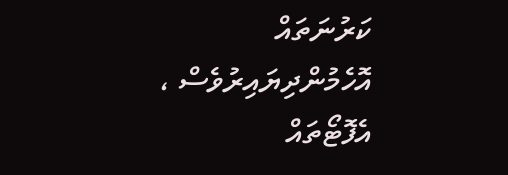ކަރުނަތައް އޮހެމުންދިޔައިރުވެސް ، އެފޮޓޯތައް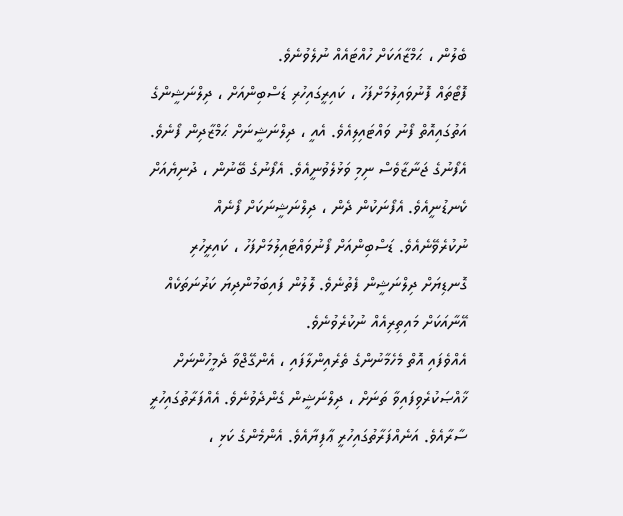ބެލުން ، ޙަމްޒާއަކަށް ހުއްޓައެއް ނުލެވުނެވެ.
ފޮޓޯތައް ފޮނުވައިލުމަށްފަހު ، ކައިރީގައިހުރި ޑަސްބިންއަށް ، ދިލްނަޝީންގެ އަތުގައިއޮތް ފޯނު ވައްޓައިލިއެވެ. އެއީ ، ދިލްނަޝީނަށް ޙަމްޒާދިން ފޯނެވެ. އެފޯނުގެ ޖަނާޒާވެސް ނިމި ވަޅުލެވުނީއެވެ. އެފޯނުގެ ބޭނުން ، ދުނިޔެއަށް ކެނޑުނީއެވެ. އެފޯނަކުން ދެން ، ދިލްނަޝީނަކަށް ފޯނެއް ނުކުރެވޭނެއެވެ. ޑަސްބިންއަށް ފޯނުވައްޓައިލުމަށްފަހު ، ކައިރީހުރި ގޮނޑިޔަށް ދިލްނަޝީން ފެތުނެވެ. ލޮލުން ފައިބަމުންދިޔަ ކަރުނަތަކެއް އޭނާއަކަށް މައިތިރިއެއް ނުކުރެވުނެވެ.
އެއްވެފައި އޮތް މެހެމާނުންގެ ތެރެއިންލާފައި ، އެންގޭޖްވާ ދެމީހުންނަށް ޚާއްޞަކުރެވިފައިވާ ތަނަށް ، ދިލްނަޝީން ގެންދެވުނެވެ. އެއްފަރާތުގައިހުރީ ސާރާއެވެ. އަނެއްފަރާތުގައިހުރީ ޢާފިޔާއެވެ. އެންމެންގެ ކަޅި ،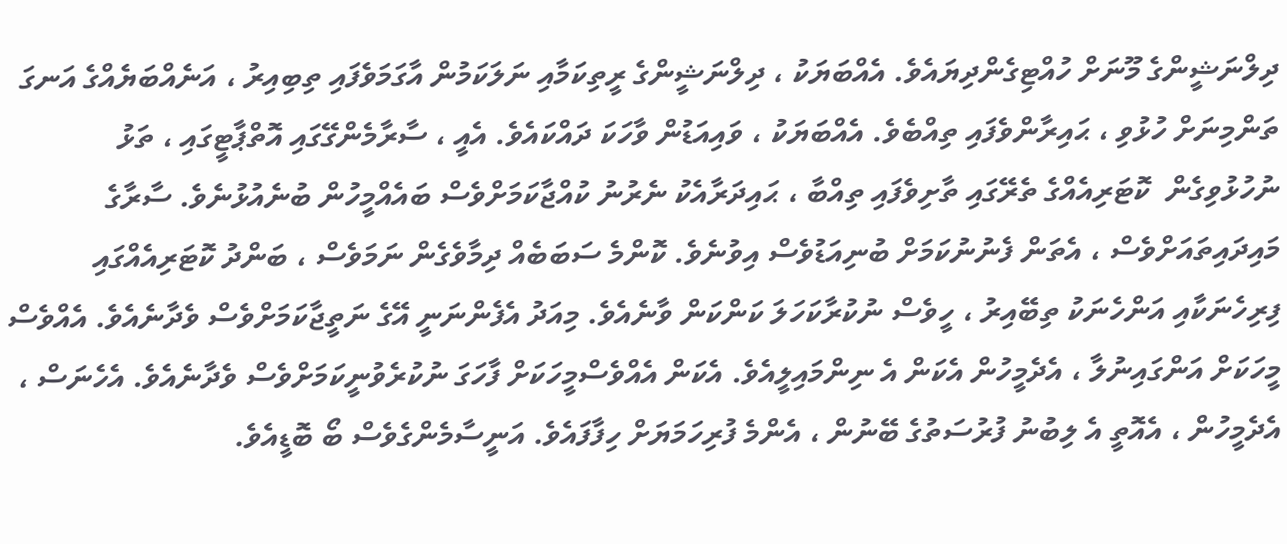ދިލްނަޝީންގެ މޫނަށް ހުއްޓިގެންދިޔައެވެ. އެއްބަޔަކު ، ދިލްނަޝީންގެ ރީތިކަމާއި ނަލަކަމުން އާގަމަވެފައި ތިބިއިރު ، އަނެއްބަޔެއްގެ އަނގަ ތަންމިނަށް ހުޅުވި ، ޙައިރާންވެފައި ތިއްބެވެ. އެއްބަޔަކު ، ވައިއަޑުން ވާހަކަ ދައްކައެވެ. އެއީ ، ސާރާމެންގޭގައި އޮތްޕާޓީގައި ، ތަޅު ނުހުޅުވިގެން  ކޮޓަރިއެއްގެ ތެރޭގައި ތާށިވެފައި ތިއްބާ ، ޙައިދަރާއެކު ނެރުނު ކުއްޖާކަމަށްވެސް ބައެއްމީހުން ބުނެއުޅުނެވެ. ސާރާގެ މައިދައިތައަށްވެސް ، އެތަން ފެނުނުކަމަށް ބުނިއަޑުވެސް އިވުނެވެ. ކޮންމެ ސަބަބެއް ދިމާވެގެން ނަމަވެސް ، ބަންދު ކޮޓަރިއެއްގައި ފިރިހެނަކާއި އަންހެނަކު ތިބޭއިރު ، ހީވެސް ނުކުރާކަހަލަ ކަންކަން ވާނެއެވެ. މިއަދު އެފެންނަނީ އޭގެ ނަތީޖާކަމަށްވެސް ވެދާނެއެވެ. އެއްވެސް މީހަކަށް އަންގައިނުލާ ، އެދެމީހުން އެކަން އެ ނިންމައިލީއެވެ. އެކަން އެއްވެސްމީހަކަށް ފާހަގަ ނުކުރެވުނީކަމަށްވެސް ވެދާނެއެވެ. އެހެނަސް ، އެދެމީހުން ، އެއޮތީ އެ ލިބުނު ފުރުސަތުގެ ބޭނުން ، އެންމެ ފުރިހަމަޔަށް ހިފާފައެވެ. އަނީސާމެންގެވެސް ބޯ ބޮޑީއެވެ.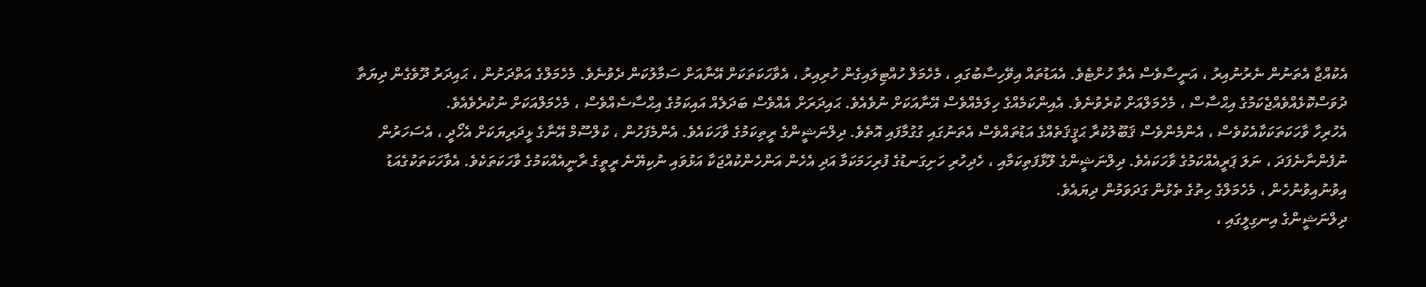އެކުއްޖާ އެތަނުން ނެރުނުއިރު ، އަނީސާވެސް އެތާ ހުށްޓެވެ. އެއަޑުތައް އިވޭހިސާބުގައި ، މެހެމަލް ހުއްޓިލައިގެން ހުރިއިރު ، އެވާހަކަތަކަށް އޭނާއަށް ސަމާލުކަން ދެވުނެވެ. މެހެމަލްގެ އަތްދަށުން ، ޙައިދަރު ދޫވެގެން ދިޔަތާ ދުވަސްކޮޅެއްވެއްޖެކަމުގެ އިޙްސާސް ، މެހެމަލްއަށް ކުރެވުނެވެ. އެއިންކަމެއްގެ ހިލަމެއްވެސް އޭނާއަކަށް ނުވެއެވެ. ޙައިދަރަށް އެއްވެސް ބަދަލެއް އައިކަމުގެ އިޙްސާސެއްވެސް ، މެހެމަލްއަކަށް ނުކުރެވެއެވެ.
އެހުރިހާ ވާހަކަތަކަކާއެކުވެސް ، އެންމެންވެސް ޤަބޫލުކުރާ ޙަޤީޤަތެއްގެ އަޑުތައްވެސް އެތަނުގައި ގުގުމާފައި އޮތެވެ. ދިލްނަޝީންގެ ރީތިކަމުގެ ވާހަކައެވެ. އެންމެފަހުން ، ކުލްސޫމް އޭނާގެ ޅީދަރިޔަކަށް އެހޯދީ ، އެސަހަރުން ނުފެންނާނެފަދަ ، ނަލަ ޕަރީއެއްކަމުގެ ވާހަކައެވެ. ދިލްނަޝީންގެ ލޫޅާފަތިކަމާއި ، ހެދިހުރި ހަށިގަނޑުގެ ފުރިހަމަކަމާ އަދި އެހެން އަންހެންކުއްޖަކާ އަޅުވައި ނުކިޔޭނެ ރީތީގެ ރާނީއެއްކަމުގެ ވާހަކަތަކެވެ. އެވާހަކަތަކުގެއަޑު އިވުނުއިވުނުހެން ، މެހެމަލްގެ ހިތުގެ ތެޅުން ގަދަވަމުން ދިޔައެވެ.
ދިލްނަޝީންގެ އިނގިލީގައި ،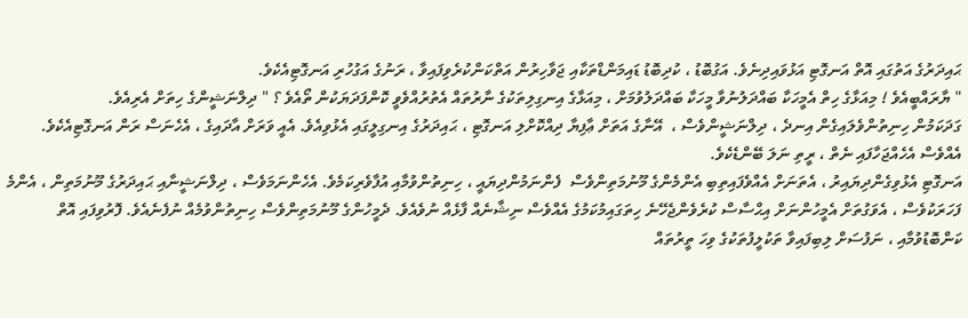ޙައިދަރުގެ އަތުގައި އޮތް އަނގޮޓި އަޅުވައިދިނެވެ. އަގުބޮޑު ، ކުދިބޮޑު ޑައިމަންޑްތަކާއި ޖަވާހިރުން އަތްކަންކުރެވިފައިވާ ، ރަނުގެ އަގުހުރި އަނގޮޓިއެކެވެ.
" ޔާރައްބީއެވެ ! މިއަޅާގެ ހިތް އެމީހަކާ ބައްދަލުނުވާ މީހަކާ ބައްދަލުވުމަށް ، މިއަޅާގެ އިނގިލިތަކުގެ ނާރުތައް އެތުރުއްވެވީ ކޮންފަދަޔަކުން ތޯއެވެ ؟ " ދިލްނަޝީންގެ ހިތަށް އެރިއެވެ.
ގަދަކަމުން ހިނިތުންވެލައިގެން އިނދެ ، ދިލްނަޝީންވެސް ،  އޭނާގެ އަތަށް ޢާފިޔާ ދިއްކޮށްލި އަނގޮޓި ، ޙައިދަރުގެ އިނގިލީގައި އެޅުވިއެވެ. އެއީ ވަރަށް އާދައިގެ ، އެހެނަސް ރަން އަނގޮޓިއެކެވެ. އެއްވެސް އެހެއްޖަހާފައި ނެތް ، ރީތި ނަލަ ބޭންޑެކެވެ.
އަނގޮޓި އެޅުވިގެންދިޔައިރު ، އެތަނަށް އެއްވެފައިތިބި އެންމެންގެ މޫނުމަތިންވެސް  ފެންނަމުންދިޔައީ ، ހިނިތުންވުމާއި އުފާވެރިކަމެވެ. އެހެންނަމަވެސް ، ދިލްނަޝީނާއި ޙައިދަރުގެ މޫނުމަތިން ، އެންމެ ފަހަރަކުވެސް ، އެވަގުތަށް އެމީހުންނަށް އިޙްސާސް ކުރެވެންޖެހޭނެ ހިތަގައިމުކަމުގެ އެއްވެސް ނިޝާނެއް ފާޅެއް ނުވެއެވެ. ދެމީހުންގެ މޫނުމަތިންވެސް ހިނިތުންވުމެއް ނުފެނެއެވެ. ފޮރުވިފައި އޮތް ކަންބޮޑުވުމާއި ، ނަފުސަށް ލިބިފައިވާ ތަކުލީފުތަކުގެ ވިހަ ތީރުތައް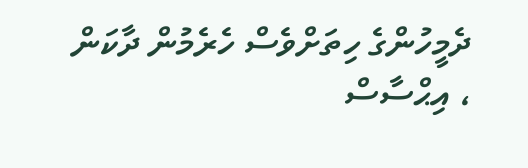ދެމީހުންގެ ހިތަށްވެސް ހެރެމުން ދާކަން ، އިޙްސާސް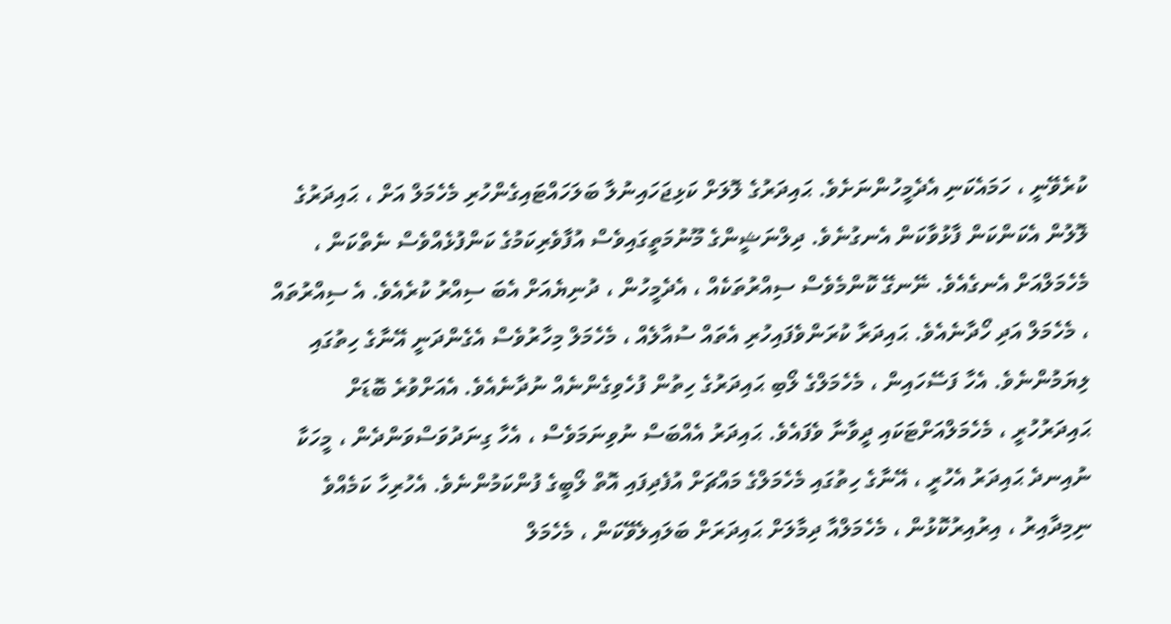ކުރެވޭނީ ، ހަމައެކަނި އެދެމީހުންނަށެވެ. ޙައިދަރުގެ ލޮލަށް ކަޅިޖަހައިނުލާ ބަލަހައްޓައިގެންހުރި މެހެމަލް އަށް ، ޙައިދަރުގެ ލޮލުން އެކަންކަން ފާޅުވާކަން އެނގުނެވެ. ދިލްނަޝީންގެ މޫނުމަތީގައިވެސް އުފާވެރިކަމުގެ ކަންފުޅެއްވެސް ނެތްކަން ، މެހެމަލްއަށް އެނގެއެވެ. ނޭނގޭ ކޮންމެވެސް ސިއްރުތަކެއް ، އެދެމީހުން ، ދުނިޔެއަށް އެބަ ސިއްރު ކުރެއެވެ. އެ ސިއްރުތައް ، މެހެމަލް އަދި ހޯދާނެއެވެ. ޙައިދަރާ ކުރަންވެފައިހުރި އެތައް ސުއާލެއް ، މެހެމަލް މިހާރުވެސް އެގެންދަނީ އޭނާގެ ހިތުގައި ލިޔަމުންނެވެ. އެހާ ފަސޭހައިން ، މެހެމަލްގެ ލޯބި ޙައިދަރުގެ ހިތުން ފުހެވިގެންނެއް ނުދާނެއެވެ. އެއަށްވުރެ ބޮޑަށް ޙައިދަރުހުރީ ، މެހެމަލްއަށްޓަކައި ދީވާނާ ވެފައެވެ. ޙައިދަރު އެއްބަސް ނުވިނަމަވެސް ، އެހާ ގިނަދުވަސްވަންދެން ، މީހަކާ ނުއިނދެ ޙައިދަރު އެހުރީ ، އޭނާގެ ހިތުގައި މެހެމަލްގެ މައްޗަށް އުފެދިފައި އޮތް ލޯބީގެ ފުންކަމުންނެވެ. އެހުރިހާ ކަމެއްވެ ނިމިދާއިރު ، އިރުއިރުކޮޅުން ، މެހެމަލްއާ ދިމާލަށް ޙައިދަރަށް ބަލައިލެވޭކަން ، މެހެމަލް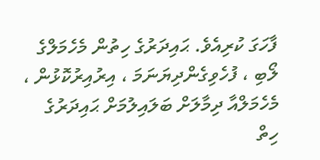ފާހަގަ ކުރިއެވެ. ޙައިދަރުގެ ހިތުން މެހެމަލްގެ ލޯބި ، ފުހެވިގެންދިޔަނަމަ ، އިރުއިރުކޮޅުން ، މެހެމަލްއާ ދިމާލަށް ބަލައިލުމަށް ޙައިދަރުގެ ހިތް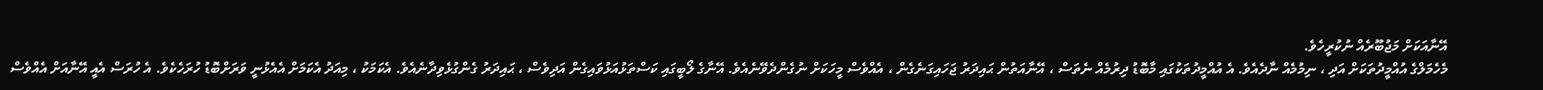އޭނާއަކަށް މަޖުބޫރެއް ނުކުރީހެވެ.
މެހެމަލްގެ އުއްމީދުތަކަށް އަދި ، ނިމުމެއް ނާދެއެވެ. އެ އުއްމީދުތަކުގައި މާބޮޑު ދިރުމެއް ނެތަސް ، އޭނާއަތުން ޙައިދަރު ޖަހައިގަނެގެން ، އެއްވެސް މީހަކަށް ނުގެންދެވޭނެއެވެ. އޭނާގެ ލޯބީގައި ކަސްތަޅުއަޅުވައިގެން އަދިވެސް ، ޙައިދަރު ގެންގުޅެވިދާނެއެވެ. އެކަމަކު ، މިއަދު އެކަމަށް އެއެޅުނީ ވަރަށްބޮޑު ހުރަހެކެވެ. އެ ހުރަސް އެއީ އޭނާއަށް އެއްވެސް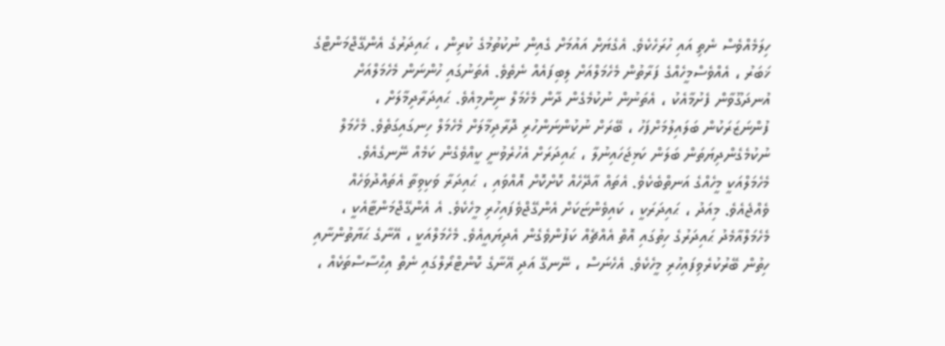ހިލަމެއްވެސް ނެތި އައި ހުރަހެކެވެ. އެގެޔަށް އައުމަށް ގެއިން ނުކުތުމުގެ ކުރިން ، ޙައިދަރުގެ އެންގޭޖްމަންޓްގެ ޚަބަރު ، އެއްވެސްމީހެއްގެ ފަރާތުން މެހެމަލްއަށް ލިބިފައެއް ނެތެވެ. އެތަނުގައި ހުންނަން މެހެމަލްއަށް އުނދަގޫވާން ފެށުމާއެކު ، އެތަނުން ނުކުމެގެން ދާން މެހެމަލް ނިންމިއެވެ. ޙައިދަރާދިމާލަށް ، ފުންނަޒަރަކުން ބަލައިލުމަށްފަހު ، ބޭރަށް ނުކުންނަންހުރި ދޮރާދިމާލަށް މެހެމަލް ހިނގައިގަތެވެ. މެހެމަލް ނުކުމެގެންދިޔަތަން ބަލަން ކަޅިޖަހައިނުލާ ، ޙައިދަރަށް އެހުރެވުނީ ކީއްވެގެން ކަމެއް ނޭނގެއެވެ.
މެހެމަލްއަކީ މީހެއްގެ އަނތްބެކެވެ. އެތައް އާދޭހެއް ކޮށްކޮށް އޮއްވައި ، ޙައިދަރާ ވަކިވިތާ އެތައްދުވަހެއް ވެއްޖެއެވެ. މިއަދު ، ޙައިދަރަކީ ، ކައިވެންޏަކަށް އެންގޭޖްވެފައިހުރި މީހެކެވެ. އެ އެންގޭޖްމަންޓާއެކީ ، މެހެމަލްއާމެދު ޙައިދަރުގެ ހިތުގައި އޮތް އެއްޗެއް ކަފުންވެގެން އެދިޔައީއެވެ. މެހެމަލްއަކީ ، އޭނާގެ ޙަޔާތުންނާއި ހިތުން ބޭރުކުރެވިފައިހުރި މީހެކެވެ. އެހެނަސް ، ނޭނގޭ އަދި އޭނާގެ ކޮންޓްރޯލްގައި ނެތް އިޙްސާސްތަކެއް ،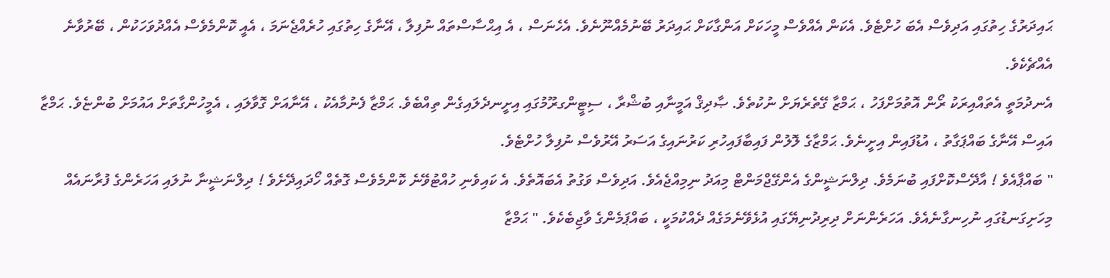ޙައިދަރުގެ ހިތުގައި އަދިވެސް އެބަ ހުށްޓެވެ. އެކަން އެއްވެސް މީހަކަށް އަންގާކަށް ޙައިދަރު ބޭނުމެއްނޫނެވެ. އެހެނަސް ، އެ އިޙްސާސްތައް ނުފިލާ ، އޭނާގެ ހިތުގައި ހުރެއްޖެނަމަ ، އެއީ ކޮންމެވެސް އެއްދުވަހަކުން ، ބޭރުވާނެ އެއްޗެކެވެ.
އެނދުމަތީ އެތައްއިރަކު ރޯން އޮތުމަށްފަހު ، ޙަމްޒާ ގޭތެރެޔަށް ނުކުތެވެ. ޞާދިޤް އަމީނާއި ބުޝްރާ ، ސިޓީންގރޫމުގައި އިށީނދެލައިގެން ތިއްބެވެ. ޙަމްޒާ ފެނުމާއެކު ، އޭނާއަށް ގޮވާލައި ، އެމީހުންގާތަށް އައުމަށް ބުންޏެވެ. ޙަމްޒާ އައިސް އޭނާގެ ބައްޕަގާތު ، އުޑުފައިން އިށީނެވެ. ޙަމްޒާގެ ލޮލުން ފައިބާފައިހުރި ކަރުނައިގެ އަސަރު އޭރުވެސް ނުފިލާ ހުށްޓެވެ.
" ބައްޕާއެވެ ! އާދޭސްކޮށްފައި ބުނަމެވެ. ދިލްނަޝީންގެ އެންގޭޖްމަންޓް މިއަދު ނިމިއްޖެއެވެ. އަދިވެސް ވަގުތު އެބައޮތެވެ. އެ ކައިވެނި ހުއްޓުވޭނެ ކޮންމެވެސް ގޮތެއް ހޯދައިދޭށެވެ ! ދިލްނަޝީނާ ނުލައި އަހަރެންގެ ފުރާނައެއް މިހަށިގަނޑުގައި ނުހިނގާނެއެވެ. އަހަރެންނަށް ދިރިދުނިޔޭގައި އުޅެވޭނެމަގެއް ދެއްކުމަކީ ، ބައްޕަމެންގެ ވާޖިބެކެވެ. " ޙަމްޒާ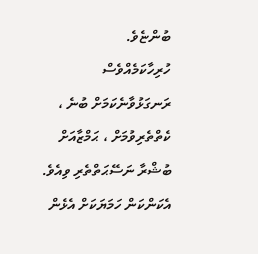ބުންޏެވެ.
ހުރިހާކަމެއްވެސް ރަނގަޅުވާނެކަމަށް ބުނެ ، ކެތްތެރިވުމަށް ، ޙަމްޒާއަށް ބުޝްރާ ނަސޭޙަތްތެރި ވިއެވެ. އެކަންކަން ހަމަޔަކަށް އެޅެން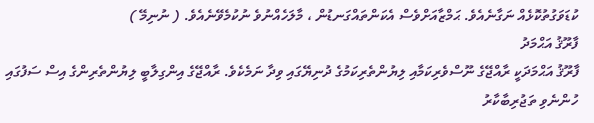ކުޑަވަގުތުކޮޅެއް ނަގާނެއެވެ. ޙަމްޒާއަށްވެސް އެކަންތައްގަނޑުން ، މާލަހެއްނުވެ ނުކުމެވޭނެއެވެ. ( ނުނިމޭ )
ފާރޫޤު އަޙްމަދު
ފާރޫޤު އަޙްމަދަކީ ރާއްޖޭގެ ނޫސްވެރިކަމާއި ލިޔުންތެރިކަމުގެ ދުނިޔޭގައި ވިދާ ނަމެކެވެ. ރާއްޖޭގެ އިންގިލާބީ ލިޔުންތެރިންގެ އިސް ސަފުގައި ހުންނެވި ތަޖުރިބާކާރު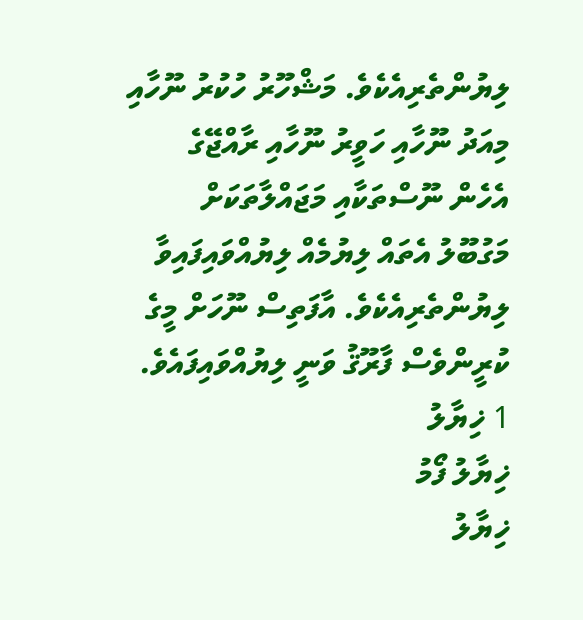ލިޔުންތެރިއެކެވެ. މަޝްހޫރު ހުކުރު ނޫހާއި މިއަދު ނޫހާއި ހަވީރު ނޫހާއި ރާއްޖޭގެ އެހެން ނޫސްތަކާއި މަޖައްލާތަކަށް މަގުބޫލު އެތައް ލިޔުމެއް ލިޔުއްވައިފައިވާ ލިޔުންތެރިއެކެވެ. އާފަތިސް ނޫހަށް މީގެ ކުރީންވެސް ފާރޫޤު ވަނީ ލިޔުއްވައިފައެވެ.
1 ޚިޔާލު
ޚިޔާލު ފޯމު
ޚިޔާލު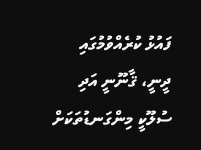ފައުޅު ކުރެއްވުމުގައި ދީނީ، ޤާނޫނީ އަދި ސުލޫކީ މިންގަނޑުތަކަށް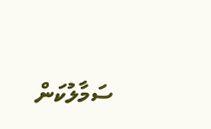ސަމާލުކަން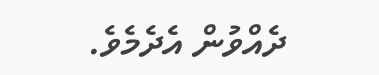ދެއްވުން އެދެމެވެ.